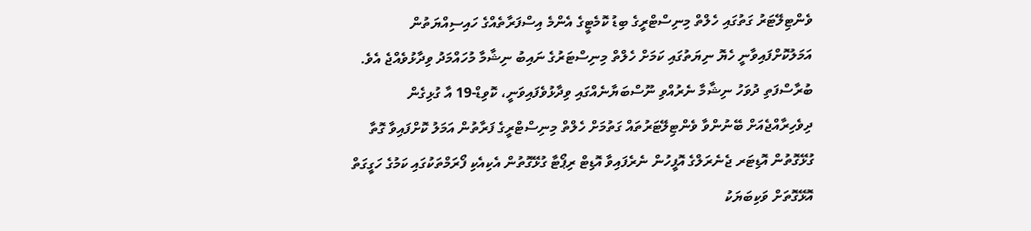ވެންޓިލޭޓަރު ގަތުގައި ހެލްތް މިނިސްޓްރީގެ ބިޑު ކޮމެޓީގެ އެންމެ އިސްފަރާތެއްގެ ހައިސިއްޔަތުން އަމަލުކޮށްފައިވާނީ ހެޔޮ ނިޔަތުގައި ކަމަށް ހެލްތް މިނިސްޓަރުގެ ނައިބު ނިޝާމާ މުހައްމަދު ވިދާޅުވެއްޖެ އެވެ.
ބުރާސްފަތި ދުވަހު ނިޝާމާ ނެރުއްވި ނޫސްބަޔާނެއްގައި ވިދާޅުވެފައިވަނީ، ކޮވިޑް-19 އާ ގުޅިގެން ދިވެހިރާއްޖެއަށް ބޭނުންވާ ވެންޓިލޭޓަރުތައް ގަތުމަށް ހެލްތް މިނިސްޓްރީގެ ފަރާތުން އަމަލު ކޮށްފައިވާ ގޮތާ ގުޅޭގޮތުން އޮޑިޓަރ ޖެނެރަލްގެ އޮފީހުން ނެރެފައިވާ އޮޑިޓް ރިޕޯޓާ ގުޅޭގޮތުން އެކިއެކި ފޯރަމްތަކުގައި ކަމުގެ ހަގީގަތް އޮޅޭގޮތަށް ވަކިބަޔަކު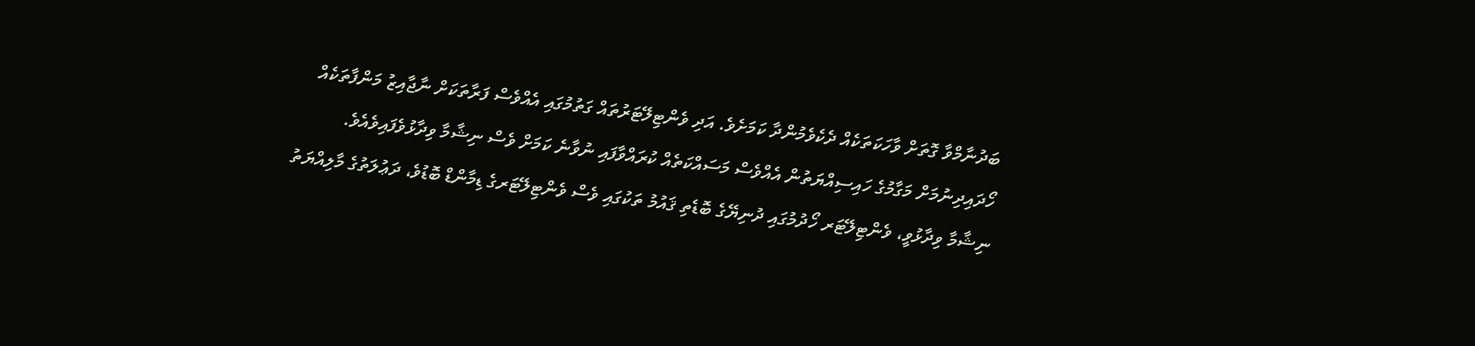ބަދުނާމްވާ ގޮތަށް ވާހަކަތަކެއް ދެކެވެމުންދާ ކަމަށެވެ. އަދި ވެންޓިލޭޓަރުތައް ގަތުމުގައި އެއްވެސް ފަރާތަކަށް ނާޖާއިޒު މަންފާތަކެއް ހޯދައިދިނުމަށް މަގާމުގެ ހައިސިއްޔަތުން އެއްވެސް މަސައްކަތެއް ކުރައްވާފައި ނުވާނެ ކަމަށް ވެސް ނިޝާމާ ވިދާޅުވެފައިވެއެވެ.
ނިޝާމާ ވިދާޅުވީ، ވެންޓިލޭޓަރ ހޯދުމުގައި ދުނިޔޭގެ ބޮޑެތި ޤައުމު ތަކުގައި ވެސް ވެންޓިލޭޓަރގެ ޑިމާންޑް ބޮޑުވެ، ދަޢުލަތުގެ މާލިއްޔަތު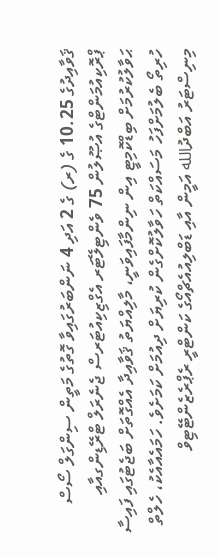ޤަވާއިދުގެ 10.25 ގެ (ރ) ގެ 2 އަދި 4 ނަންބަރުގައިވާ ގޮތުގެ މަތީން ސިންގަލް ސޯސް ޕްރޮކިއުމަންޓްގެ އުޞޫލުން 75 ވެންޓިލޭޓަރ އެގްޒިކިއުޓަރސް ޖެނެރަލް ޓްރޭޑިންގއާއި ޙަވާލުކުރުމަށް ބިޑްކޮމިޓީ އިން ނިންމާފައިވަނީ، މާލިއްޔަތު ޤަވާއިދާ އެއްގޮތަށް ބަޖެޓުގައި ފައިސާ ހުރިތޯ ބެލުމަށްފަހު މަސައްކަތް ހަވާލުކޮށްގެން ކުރިޔަށް ދިއުމަށް ކަމަށެވެ. ހަމައެއާއެކު، ހެލްތް މިނިސްޓަރު އަބްދުالله އަމީން އާއި ޑަބްލިއުއެޗްއޯގެ ކަންޓްރީ ރެޕްރެޒެންޓޭޓިވް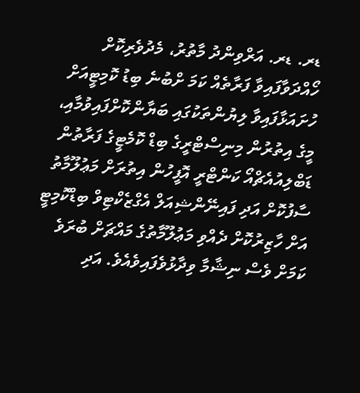ޑރ. ޑރ. އަރްވިންދު މާތުރު، މެދުވެރިކޮށް ހޯއްދަވާފައިވާ ފަރާތެއް ކަމަ ށްބުނެ ބިޑު ކޮމިޓީއަށް ހުށައަޅާފައިވާ ލިޔުންތަކުގައި ބަޔާންކޮށްފައިވުމާއި، މީގެ އިތުރުން މިނިސްޓްރީގެ ބިޑް ކޮމެޓީގެ ފަރާތުން ޑަބްލިއުއެޗްއޯ ކަންޓްރީ އޮފީހުން އިތުރަށް މަޢުލޫމާތު ސާފުކޮށް އަދި ފައިނޭންޝިއަލް އެގްޒެކްޓިވް ބިޑްކޮމިޓީ އަށް ހާޒިރުކޮށް ދެއްވި މަޢުލޫމާތުގެ މައްޗަށް ބުރަވެ ކަމަށް ވެސް ނިޝާމާ ވިދާޅުވެފައިވެއެވެ. އަދި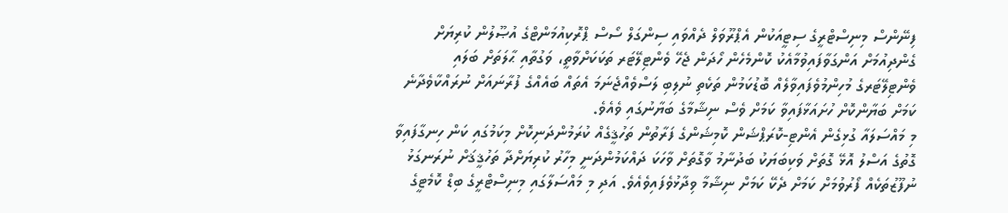ފިނޭންސް މިނިސްޓްރީގެ ސިޓީއަކުން އެޕްރޫވަލް ދެއްވައި ސިންގަލް ސޯސް ޕްރޮކިއުމަންޓްގެ އުޞޫލުން ކުރިޔަށް ގެންދިއުމަށް އަންގަވާފައިވުމާއެކު ކޮންމެހެން ހޯދަން ޖެހޭ ވެންޓިލޭޓަރ ތަކަކަށްވާތީ، ވަގުތާއި ޙާލަތަށް ބަލައި ވެންޓިލޭޓަރގެ މުހިންމުވެފައިވާލެއް ބޮޑުކަމުން ތަކެތި ނުލިބި ލަސްވެއްޖެނަމަ އެތައް ބައެއްގެ ފުރާނައަށް ނުރައްކާވެދާނެ ކަމަށް ބަޔާންކޮށް ހުށައަޅާފައިވާ ކަމަށް ވެސް ނިޝާމާގެ ބަޔާނުގައި ވެއެވެ.
މި މައްސަލައާ ގުޅިގެން އެންޓި-ކޮރަޕްޝަން ކޮމިޝަންގެ ފަރާތުން ތަހުޤީގެއް ކުރަމުންދަނިކޮށް މިކަމުގައި ކަން ހިނގާފައިވާ ގޮތުގެ އަސްލު އޮޅޭ ގޮތަށް ވަކިބަޔަކު ބަދުނާމު ވާގޮތަށް ވާހަކަ ދައްކަމުންދަނީ މިހާރު ކުރިޔަށްދާ ތަހުޤީޤަށް ނުރަނގަޅު ނުފޫޒުތަކެއް ފޯރުވުމަށް ކަމަށް ދެކޭ ކަމަށް ނިޝާމާ ވިދާޅުވެފައިވެއެވެ. އަދި މި މައްސަލާގައި މިނިސްޓްރީގެ ބިޑް ކޮމެޓީގެ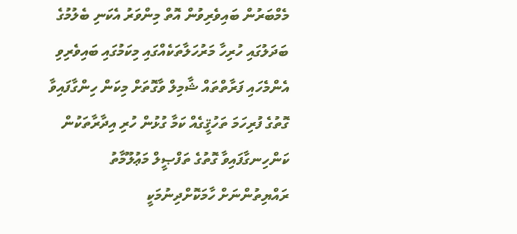މެމްބަރުން ބައިވެރިވުން އޮތް މިންވަރު އެކަނި ބެލުމުގެ ބަދަލުގައި ހުރިހާ މަރުހަލާތަކެއްގައި މިކަމުގައި ބައިވެރިވި އެންމެހައި ފަރާތްތައް ޝާމިލް ވާގޮތަށް މިކަން ހިންގާފައިވާ ގޮތުގެ ފުރިހަމަ ތަހުޤީގެއް ކަމާ ގުޅުން ހުރި އިދާރާތަކުން ކަންހިނގާފައިވާ ގޮތުގެ ތަފްޞީލް މަޢުލޫމާތު ރައްޔިތުންނަށް ހާމަކޮށްދިނުމަކީ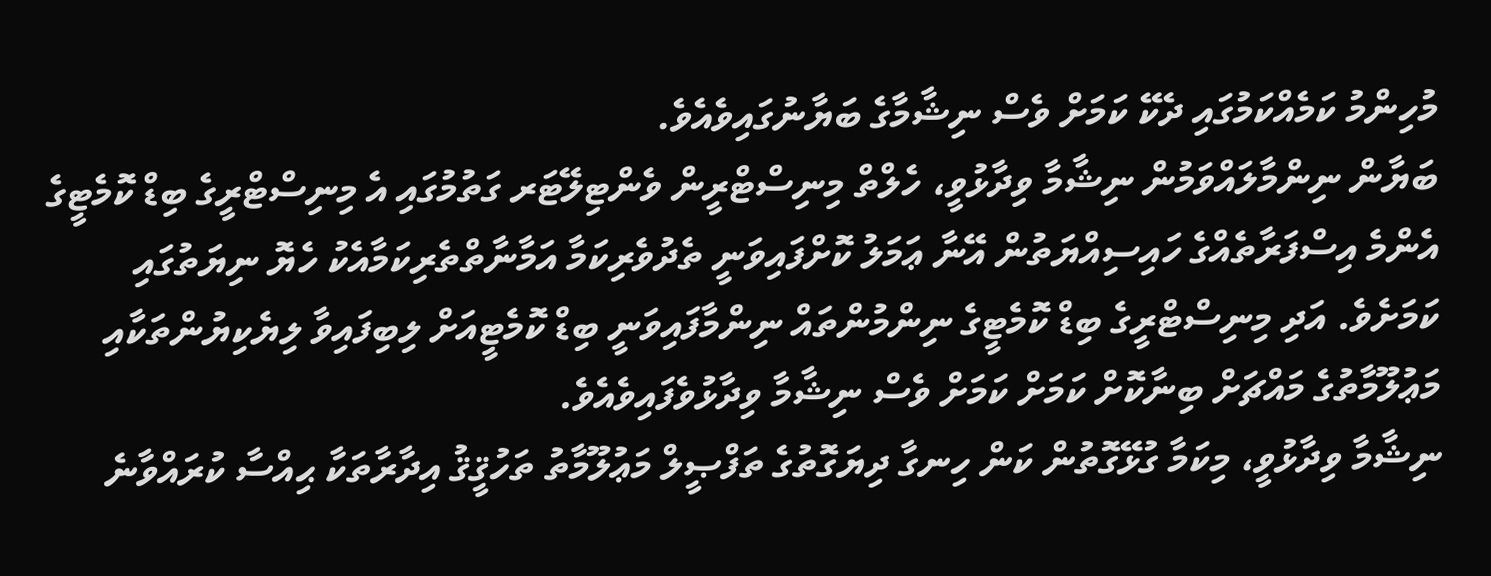މުހިންމު ކަމެއްކަމުގައި ދެކޭ ކަމަށް ވެސް ނިޝާމާގެ ބަޔާނުގައިވެއެވެ.
ބަޔާން ނިންމާލައްވަމުން ނިޝާމާ ވިދާޅުވީ، ހެލްތް މިނިސްޓްރީން ވެންޓިލޭޓަރ ގަތުމުގައި އެ މިނިސްޓްރީގެ ބިޑް ކޮމެޓީގެ އެންމެ އިސްފަރާތެއްގެ ހައިސިއްޔަތުން އޭނާ ޢަމަލު ކޮށްފައިވަނީ ތެދުވެރިކަމާ އަމާނާތްތެރިކަމާއެކު ހެޔޮ ނިޔަތުގައި ކަމަށެވެ. އަދި މިނިސްޓްރީގެ ބިޑް ކޮމެޓީގެ ނިންމުންތައް ނިންމާފައިވަނީ ބިޑް ކޮމެޓީއަށް ލިބިފައިވާ ލިޔެކިޔުންތަކާއި މަޢުލޫމާތުގެ މައްޗަށް ބިނާކޮށް ކަމަށް ކަމަށް ވެސް ނިޝާމާ ވިދާޅުވެފައިވެއެވެ.
ނިޝާމާ ވިދާޅުވީ، މިކަމާ ގުޅޭގޮތުން ކަން ހިނގާ ދިޔަގޮތުގެ ތަފްޞީލް މަޢުލޫމާތު ތަހުޤީޤު އިދާރާތަކާ ޙިއްސާ ކުރައްވާނެ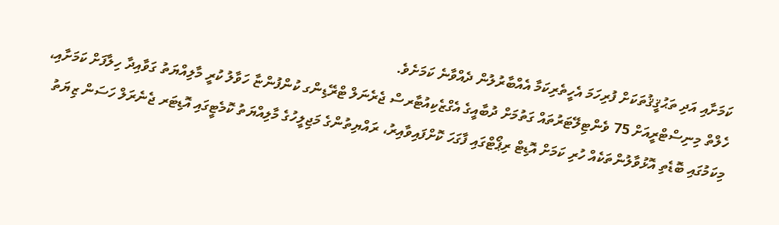ކަމަށާއި އަދި ތަޙުޤީޤުތަކަށް ފުރިހަމަ އެހީތެރިކަމާ އެއްބާރުލުން ދެއްވާނެ ކަމަށެވެ.
ހެލްތް މިނިސްޓްރީއަށް 75 ވެންޓިލޭޓަރުތައް ގަތުމަށް ދުބާއީގެ އެގްޒެކިއުޓާރސް ޖެރެނަލް ޓްރޭޑިންގ ކުންފުންޏާ ހަވާލު ކުރީ މާލިއްޔަތު ގަވާއިދާ ހިލާފަށް ކަމަށާއި، މިކަމުގައި ބޮޑެތި އޮޅުވާލުންތަކެއް ހުރި ކަމަށް އޮޑިޓް ރިޕޯޓްގައި ފާގަހަ ކޮށްފައިވާއިރު، ރައްޔިތުންގެ މަޖިލީހުގެ މާލިއްޔަތު ކޮމެޓީގައި އޮޑިޓަރ ޖެނެރަލް ހަސަން ޒިޔަތު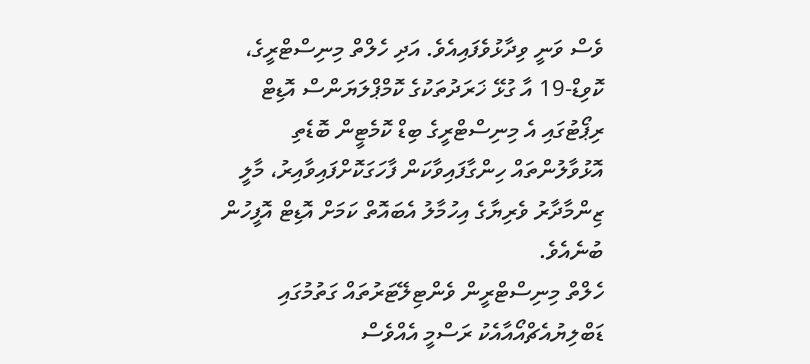ވެސް ވަނީ ވިދާޅުވެފައިއެވެ. އަދި ހެލްތް މިނިސްޓްރީގެ، ކޮވިޑް-19 އާ ގުޅޭ ޚަރަދުތަކުގެ ކޮމްޕްލަޔަންސް އޮޑިޓް ރިޕޯޓުގައި އެ މިނިސްޓްރީގެ ބިޑް ކޮމެޓީން ބޮޑެތި އޮޅުވާލުންތައް ހިންގާފައިވާކަން ފާހަގަކޮށްފައިވާއިރު، މާލީ ޒިންމާދާރު ވެރިޔާގެ އިހުމާލު އެބައޮތް ކަމަށް އޮޑިޓް އޮފީހުން ބުނެއެވެ.
ހެލްތް މިނިސްޓްރީން ވެންޓިލޭޓަރުތައް ގަތުމުގައި ޑަބްލިޔުއެޗްއޯއާއެކު ރަސްމީ އެއްވެސް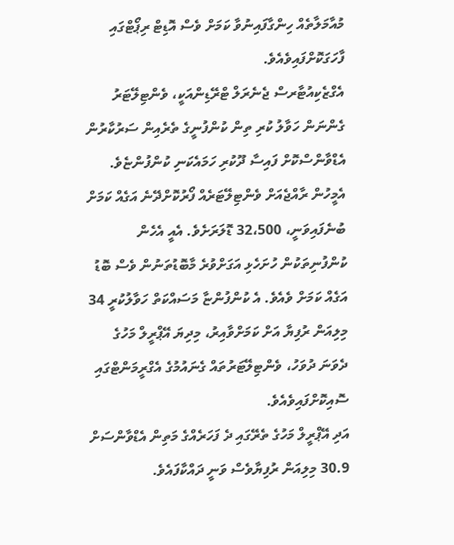މުއާމަލާތެއް ހިންގާފައިނުވާ ކަމަށް ވެސް އޮޑިޓް ރިޕޯޓްގައި ފާހަގަކޮށްފައިވެއެވެ.
އެގްޒެކިއުޓާރސް ޖެނެރަލް ޓްރޭޑިންއަކީ، ވެންޓިލޭޓަރު ގެންނަން ހަވާލު ކުރި ތިން ކުންފުނީގެ ތެރެއިން ސަރުކާރުން އެޑްވާންސްކޮށް ފައިސާ ދޫކުރި ހަމައެކަނި ކުންފުންޏެވެ. އެމީހުން ރާއްޖެއަށް ވެންޓިލޭޓަރެއް ފޯރުކޮށްދޭނެ އަގެއް ކަމަށް ބުނެފައިވަނީ، 32،500 ޑޮލަރަށެވެ. އެއީ އެހެން ކުންފުނިތަކުން ހުށަހެޅި އަގަށްވުރެ މާބޮޑުތަނުން ވެސް ބޮޑު އަގެއް ކަމަށް ވެއެވެ. އެ ކުންފުންޏާ މަސައްކަތް ހަވާލުކުރީ 34 މިލިއަން ރުފިޔާ އަށް ކަމަށްވާއިރު، މިދިޔަ އޭޕްރީލް މަހުގެ ދެވަނަ ދުވަހު، ވެންޓިލޭޓަރުތައް ގެނައުމުގެ އެގްރީމަންޓްގައި ސޮއިކޮށްފައިވެއެވެ.
އަދި އޭޕްރީލް މަހުގެ ތެރޭގައި ދެ ފަހަރެއްގެ މަތިން އެޑްވާންސަށް 30.9 މިލިއަން ރުފިޔާވެސް ވަނީ ދައްކާފައެވެ.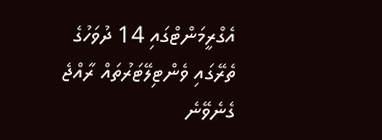އެގްރީމަންޓްގައި 14 ދުވަހުގެ ތެރޭގައި ވެންޓިލޭޓަރުތައް ރާއްޖެ ގެނެވޭނެ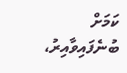ކަމަށް ބުނެފައިވާއިރު،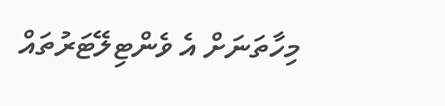މިހާތަނަށް އެ ވެންޓިލޭޓަރުތައް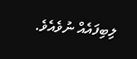ލިބިފައެއް ނުވެއެވެ.